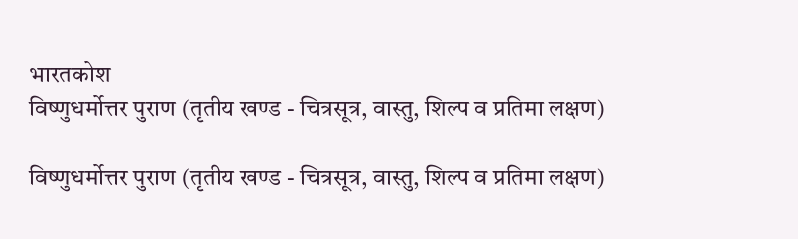भारतकोश
विष्णुधर्मोत्तर पुराण (तृतीय खण्ड - चित्रसूत्र, वास्तु, शिल्प व प्रतिमा लक्षण)

विष्णुधर्मोत्तर पुराण (तृतीय खण्ड - चित्रसूत्र, वास्तु, शिल्प व प्रतिमा लक्षण)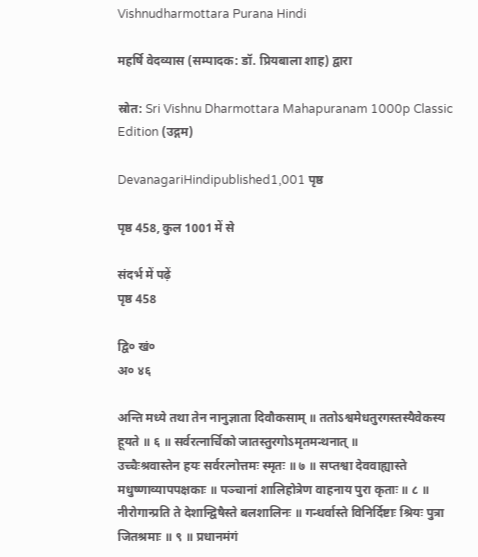Vishnudharmottara Purana Hindi

महर्षि वेदव्यास (सम्पादक: डॉ. प्रियबाला शाह) द्वारा

स्रोत: Sri Vishnu Dharmottara Mahapuranam 1000p Classic Edition (उद्गम)

DevanagariHindipublished1,001 पृष्ठ

पृष्ठ 458, कुल 1001 में से

संदर्भ में पढ़ें
पृष्ठ 458

द्वि० खं०
अ० ४६

अन्ति मध्ये तथा तेन नानुज्ञाता दिवौकसाम् ॥ ततोऽश्वमेधतुरगस्तस्यैवेकस्य हूयते ॥ ६ ॥ सर्वरत्नार्चिको जातस्तुरगोऽमृतमन्थनात् ॥
उच्चैःश्रवास्तेन हयः सर्वरत्नोत्तमः स्मृतः ॥ ७ ॥ सप्तश्वा देववाह्यास्ते मधुष्णाव्यापपक्षकाः ॥ पञ्चानां शालिहोत्रेण वाहनाय पुरा कृताः ॥ ८ ॥
नीरोगान्प्रति ते देशान्द्विषैस्ते बलशालिनः ॥ गन्धर्वास्ते विनिर्दिष्टाः श्रियः पुत्रा जितश्रमाः ॥ ९ ॥ प्रधानमंगं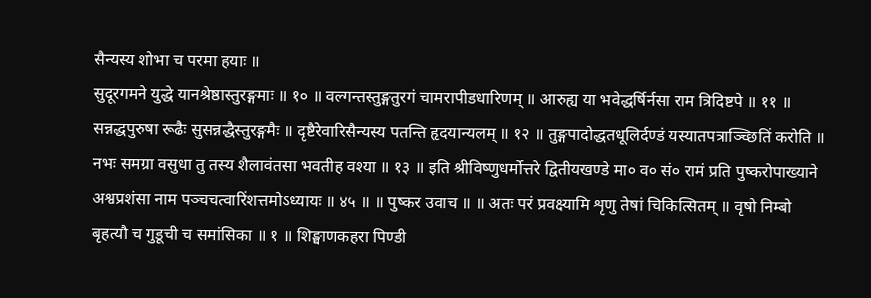सैन्यस्य शोभा च परमा हयाः ॥
सुदूरगमने युद्धे यानश्रेष्ठास्तुरङ्गमाः ॥ १० ॥ वल्गन्तस्तुङ्गतुरगं चामरापीडधारिणम् ॥ आरुह्य या भवेद्धर्षिर्नसा राम त्रिदिष्टपे ॥ ११ ॥
सन्नद्धपुरुषा रूढैः सुसन्नद्धैस्तुरङ्गमैः ॥ दृष्टैरेवारिसैन्यस्य पतन्ति हृदयान्यलम् ॥ १२ ॥ तुङ्गपादोद्धतधूलिर्दण्डं यस्यातपत्राञ्च्छितिं करोति ॥
नभः समग्रा वसुधा तु तस्य शैलावंतसा भवतीह वश्या ॥ १३ ॥ इति श्रीविष्णुधर्मोत्तरे द्वितीयखण्डे मा० व० सं० रामं प्रति पुष्करोपाख्याने
अश्वप्रशंसा नाम पञ्चचत्वारिंशत्तमोऽध्यायः ॥ ४५ ॥ ॥ पुष्कर उवाच ॥ ॥ अतः परं प्रवक्ष्यामि शृणु तेषां चिकित्सितम् ॥ वृषो निम्बो
बृहत्यौ च गुडूची च समांसिका ॥ १ ॥ शिङ्घाणकहरा पिण्डी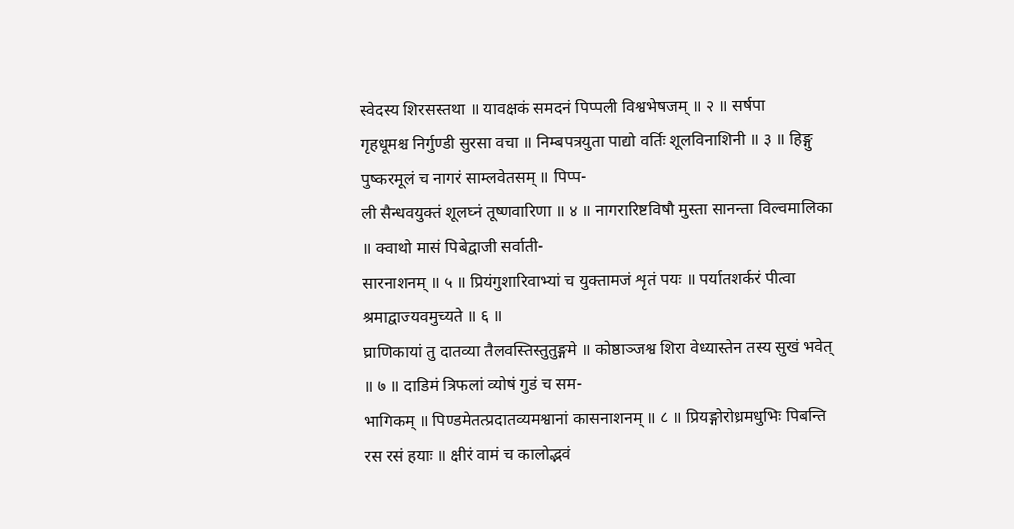स्वेदस्य शिरसस्तथा ॥ यावक्षकं समदनं पिप्पली विश्वभेषजम् ॥ २ ॥ सर्षपा
गृहधूमश्च निर्गुण्डी सुरसा वचा ॥ निम्बपत्रयुता पाद्यो वर्तिः शूलविनाशिनी ॥ ३ ॥ हिङ्गु पुष्करमूलं च नागरं साम्लवेतसम् ॥ पिप्प-
ली सैन्धवयुक्तं शूलघ्नं तूष्णवारिणा ॥ ४ ॥ नागरारिष्टविषौ मुस्ता सानन्ता विल्वमालिका ॥ क्वाथो मासं पिबेद्वाजी सर्वाती-
सारनाशनम् ॥ ५ ॥ प्रियंगुशारिवाभ्यां च युक्तामजं शृतं पयः ॥ पर्यातशर्करं पीत्वा श्रमाद्वाज्यवमुच्यते ॥ ६ ॥
घ्राणिकायां तु दातव्या तैलवस्तिस्तुतुङ्गमे ॥ कोष्ठाञ्जश्व शिरा वेध्यास्तेन तस्य सुखं भवेत् ॥ ७ ॥ दाडिमं त्रिफलां व्योषं गुडं च सम-
भागिकम् ॥ पिण्डमेतत्प्रदातव्यमश्वानां कासनाशनम् ॥ ८ ॥ प्रियङ्गोरोध्रमधुभिः पिबन्ति रस रसं हयाः ॥ क्षीरं वामं च कालोद्भवं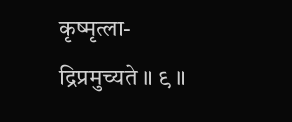कृष्मृत्ला-
द्रिप्रमुच्यते ॥ ९ ॥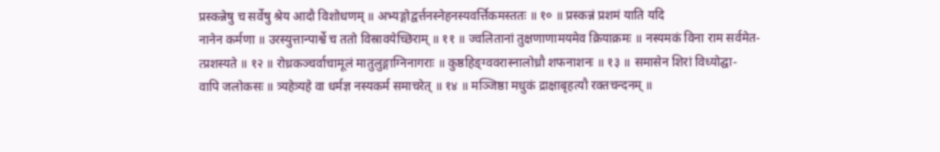प्रस्कन्नेषु च सर्वेषु श्रेय आदौ विशोधणम् ॥ अभ्यङ्गोद्वर्त्तनस्नेहनस्यवर्त्तिकमस्ततः ॥ १० ॥ प्रस्कन्नं प्रशमं याति यदि
नानेन कर्मणा ॥ उरस्युत्तान्पार्श्वे च ततो विस्रावयेच्छिराम् ॥ ११ ॥ ज्वलितानां तुक्षणाणामयमेव क्रियाक्रमः ॥ नस्यमकं विना राम सर्वमेत-
त्प्रशस्यते ॥ १२ ॥ रोध्रकञ्चर्वाचामूलं मातुलुङ्गाग्निनागराः ॥ कुष्ठहिङ्ग्ववरास्नालोध्रौ शफनाशनः ॥ १३ ॥ समासेन शिरां विध्योद्घा-
वापि जलोकसः ॥ त्र्यहेत्र्यहे वा धर्मज्ञ नस्यकर्म समाचरेत् ॥ १४ ॥ मञ्जिष्ठा मधुकं द्राक्षाबृहत्यौ रक्तचन्दनम् ॥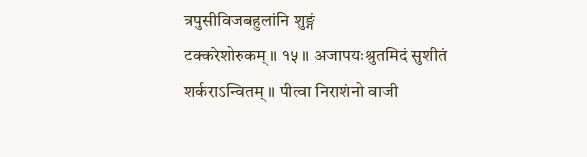त्रपुसीविजबहुलांनि शुङ्गं
टक्करेशोरुकम् ॥ १५ ॥ अजापयःश्रुतमिदं सुशीतं शर्कराऽन्वितम् ॥ पीत्वा निराशंनो वाजी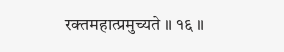रक्तमहात्प्रमुच्यते ॥ १६ ॥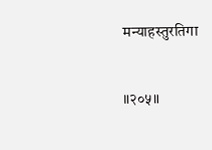मन्याहस्तुरतिगा

॥२०५॥